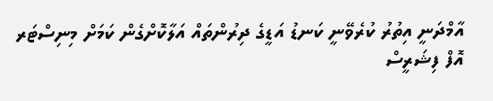އާމްދަނީ އިތުރު ކުރެވޭނީ ކަނޑު އަޑީގެ ދިރުންތައް އަލާކޮށްގެން ކަމަށް މިނިސްޓަރ އޮފް ފިޝަރީސް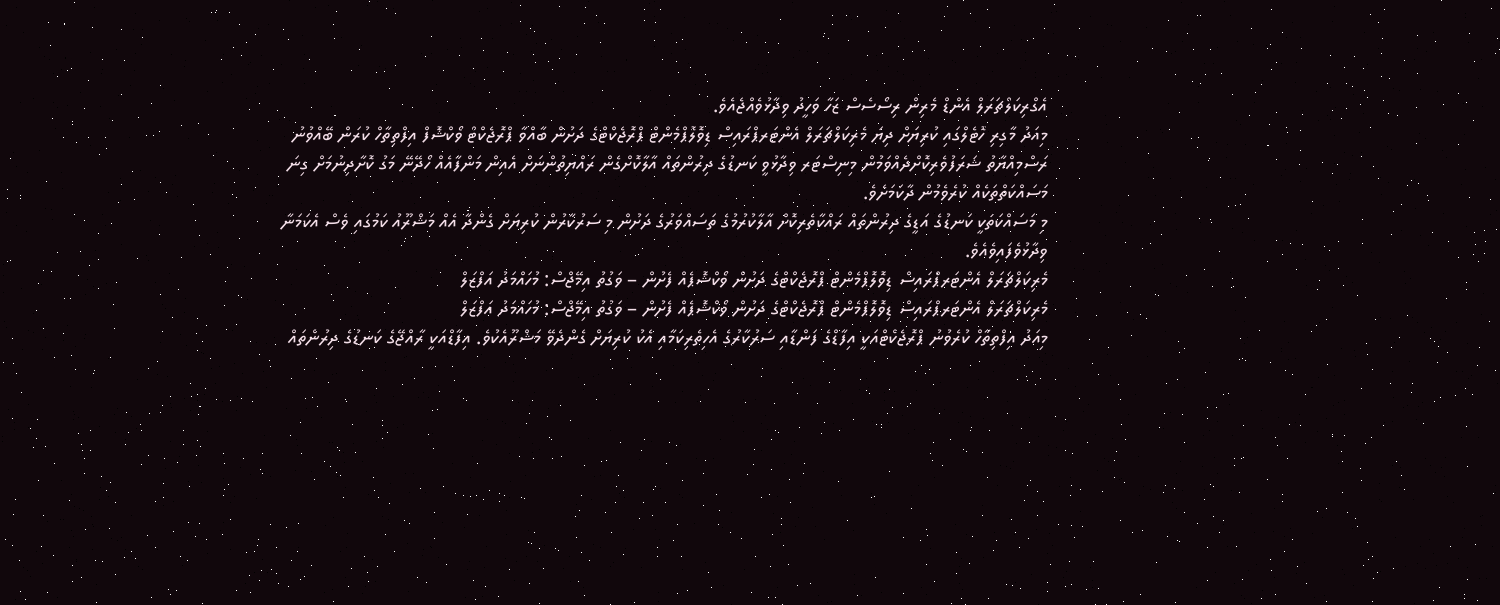އެގްރިކަލްޗަރަލް އެންޑް މެރިން ރިސޯސެސް ޒަހާ ވަހީދު ވިދާޅުވެއްޖެއެވެ.
މިއަދު މާގިރި ހޮޓެލްގައި ކުރިޔަށް ދިޔަ މެރިކަލްޗަރަލް އެންޓަރޕްރައިސް ޑިވޮލޮޕްމެންޓް ޕްރޮޖެކްޓްގެ ދަށުން ބާއްވާ ޕްރޮޖެކްޓް ވޯކްޝޮފް އިފްތިތާހް ކުރަން ބޭއްވުނު ރަސްމިއްޔާތު ޝަރަފުވެރިކޮށްދެއްވަމުން މިނިސްޓަރ ވިދާޅުވީ ކަނޑުގެ ދިރުންތައް އާލާކޮށްގެން ރައްޔިތުންނަށް އެއިން މަންފާއެއް ހޯދޭނޭ މަގު ކޮށާދިނުމަށް ގިނަ މަސައްކަތްތަކެއް ކުރެވެމުން ދާކަމަށެވެ.
މި މަސައްކަތަކީ ކަނޑުގެ އަޑީގެ ދިރުންތައް ރައްކާތެރިކޮށް އާލާކުރުމުގެ ތަސައްވަރުގެ ދަށުން މި ސަރުކާރުން ކުރިޔަށް ގެންދާ އެއް މަޝްރޫއު ކަމުގައި ވެސް އެކަމަނާ ވިދާޅުވެފައިވެއެވެ.
މެރިކަލްޗަރަލް އެންޓަރޕްރައިސް ޑިވޮލޮޕްމެންޓް ޕްރޮޖެކްޓްގެ ދަށުން ވޯކްޝޮޕެއް ފެށުން – ވަގުތު އިމޭޖްސް: މުހައްމަދު އަފްޒަލް
މެރިކަލްޗަރަލް އެންޓަރޕްރައިސް ޑިވޮލޮޕްމެންޓް ޕްރޮޖެކްޓްގެ ދަށުން ވޯކްޝޮޕެއް ފެށުން – ވަގުތު އިމޭޖްސް: މުހައްމަދު އަފްޒަލް
މިއަދު އިފްތިތާހް ކުރެވުނު ޕްރޮޖެކްޓްއަކީ އިފާޑްގެ ފަންޑާއި ސަރުކާރުގެ އެހިތެރިކަމާއި އެކު ކުރިޔަށް ގެންދެވޭ މަޝްރޫއެކުވެ. އިފާޑްއަކީ ރާއްޖޭގެ ކަނޑުގެ ދިރުންތައް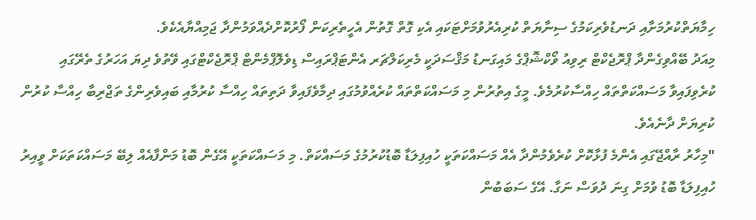ހިމާޔަތްކުރުމަށާއި ދަނޑުވެރިކަމުގެ ސިނާޔަތް ކުރިއެރުވުމަށްޓަކައި އެކި ގޮތް ގޮތުން އެހީތެރިކަން ފޯރުކޮށްދެއްވަމުންދާ ޖަމިއްޔާއެކެވެ.
މިއަދު ބޭއްވިގެންދާ ޕްރޮޖެކްޓް ރިވިއު ވޯކްޝޮޕްގެ މައިގަނޑު މަޤްސަދަކީ މެރިކަލްޗަރ އެންޓަޕްރައިސް ޑިވެލޮޕްމެންޓް ޕްރޮޖެކްޓްގައި ވޭތުވެ ދިޔަ އަހަރުގެ ތެރޭގައި ކުރެވިފައިވާ މަސައްކަތްތައް ހިއްސާކުރުމެވެ. މީގެ އިތުރުން މި މަސައްކަތްތައް ކުރެއްވުމުގައި ދިމާވެފައިވާ ދަތިތައް ހިއްސާ ކުރުމާއި ބައިވެރިންގެ ތަޖްރިބާ ހިއްސާ ކުރުން ކުރިޔަށް ދާނެއެވެ.
"މިހާރު ރާއްޖޭގައި އެންމެ ފުޅާކޮށް ކުރެވެމުންދާ އެއް މަސައްކަތަކީ ހުއިފިލަޑާ ބޮޑުކުރުމުގެ މަސައްކަތް. މި މަސައްކަތަކީ އޭގެން ބޮޑު މަންފާއެއް ލިބޭ މަސައްކަތަކަށް ވީއިރު ހުއިފިލަޑާ ބޮޑު ވުމަށް ގިނަ ދުވަސް ނަގާ. އޭގެ ސަބަބުން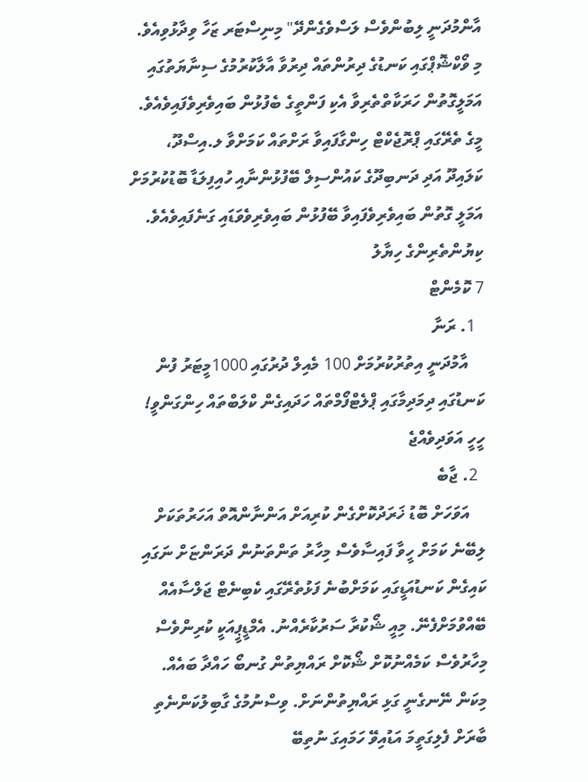އާންމުދަނީ ލިބުންވެސް ލަސްވެގެންދޭ" މިނިސްޓަރ ޒަހާ ވިދާޅުވިއެވެ.
މި ވޯކްޝޮޕްގައި ކަނޑުގެ ދިރުންތައް ދިރުވާ އާލާކުރުމުގެ ސިނާޔަތުގައި އަމަލީގޮތުން ހަރަކާތްތެރިވާ އެކި ފަންތީގެ ބެފުޅުން ބައިވެރިވެފައިވެއެވެ. މީގެ ތެރޭގައި ޕްރޮޖެކްޓް ހިންގާފައިވާ ރަށްތައް ކަމަށްވާ ލ.އިސްދޫ، ކަލައިދޫ އަދި ދަނބިދޫގެ ކައުންސިލް ބޭފުޅުންނާއި ހުއިފިލަޑާ ބޮޑުކުރުމަށް އަމަލީ ގޮތުން ބައިވެރިވެފައިވާ ބޭފުޅުން ބައިވެރިވެވަޑައި ގަނެފައިވެއެވެ.
ކިޔުންތެރިންގެ ހިޔާލު
7 ކޮމެންޓް
  1. ރަނާ
    އާމުދަނީ އިތުރުކުރުމަށް 100 މެއިލް ދުރުގައި 1000މީޓަރު ފުން ކަނޑުގައި ދިމަދިމާގައި ޕްލެޓްފޯމްތައް ހަދައިގެން ކްލަބްތައް ހިންގަންވީ! ހީހީ އަވަދިވެއްޖެ
  2. ޖާބެ
    އަވަހަށް ބޮޑު ޚަރަދުކޮށްގެން ކުރިއަށް އަންނާންއޮތް އަހަރުތަކަށް ލިބޭނެ ކަމަށް ހީވާ ފައިސާވެސް މިހާރު ތަންތަނުން ދަރަންޏަށް ނަގައި ކައިގެން ކަނޑުއަޑީގައި ކަމަށްބުނެ ފަޅުތެރޭގައި ކެބިނެޓް ޖަލްސާއެއް ބޭއްވުމަށްފެނޭ. މިއީ ޝޯކުރާ ސަރުކާރެއްނު. އެމްޑީޕީއަކީ ކުރިންވެސް މިހާރުވެސް ކަމެއްނުކޮށް ޝޯކޮށް ރައްޔިތުން ގުނބޯ ހައްދާ ބައެއް. މިކަން ނޭނގެނީ ގަޅި ރައްޔިތުންނަށް. ވިސްނުމުގެ ގާބިލުކަންނެތި ބާރަށް ފެލިގަތީމަ އަޑުއިވޭ ހަމައިގަ ނުތިބޭ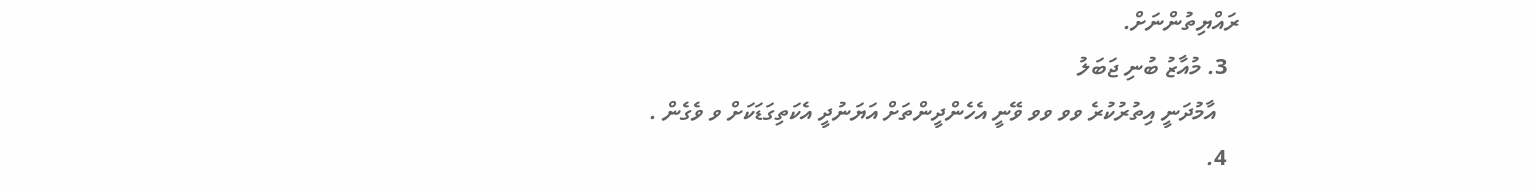ރައްޔިތުންނަށް.
  3. މުއާޒު ބުނި ޖަބަލު
    އާމުދަނީ އިތުރުކުރެ ވވ ވވ ވޭނީ އެހެންދީންތަށް އަޔަނުދީ އެކަތިގަޑަކަށް ވ ވެގެން .
  4.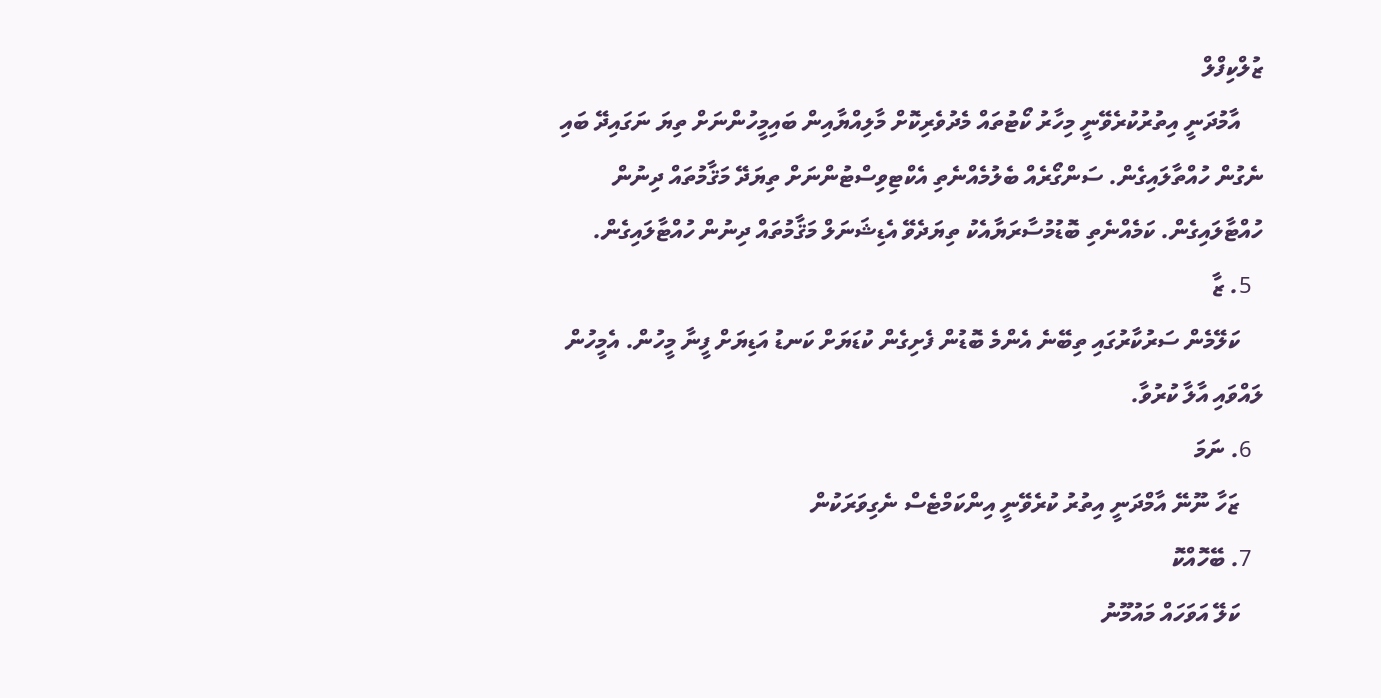ޒުލްކިފްލް
    އާމުދަނީ އިތުރުކުރެވޭނީ މިހާރު ކޯޓުތައް މެދުވެރިކޮށް މާލިއްޔާއިން ބައިމީހުންނަށް ތިޔަ ނަގައިދޭ ބައި ނެގުން ހުއްތާލައިގެން. ސަންގޯރެއް ބެލުމެއްނެތި އެކްޓިވިސްޓުންނަށް ތިޔަދޭ މަޤާމުތައް ދިނުން ހުއްޓާލައިގެން. ކަމެއްނެތި ބޮޑުމުސާރަޔާއެކު ތިޔަދެވޭ އެޑިޝަނަލް މަޤާމުތައް ދިނުން ހުއްޓާލައިގެން.
  5. ޒާ
    ކަލޭމެން ސަރުކާރުގައި ތިބޭނެ އެންމެ ބޮޑުން ފެށިގެން ކުޑަޔަށް ކަނޑު އަޑިޔަށް ފީނާ މީހުން. އެމީހުން ލައްވައި އާލާ ކުރުވާ.
  6. ނަމަ
    ޒަހާ ނޫނޭ އާމްދަނީ އިތުރު ކުރެވޭނީ އިންކަމްޓެސް ނެގިވަރަކުން
  7. ބޭހޮއްކޮ
    ކަލޭ އަވަހައް މައުމޫނު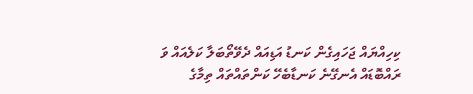ކިހިއްޔައް ޖަހައިގެން ކަނޑު އަޑިއައް ދެވޭތޯބަލާ ކަލެއައް ވަ ރައްބޮޑައް އެނގޭނެ ކަނޑާބެހޭ ކަންތައްތައް ތިމާގެ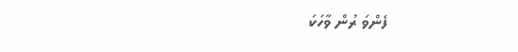ފެންވަ ރުން ވާހަކަ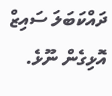ދައްކަބަލަ ސައިޒް އޮޅިގެން ނޫޅެ.